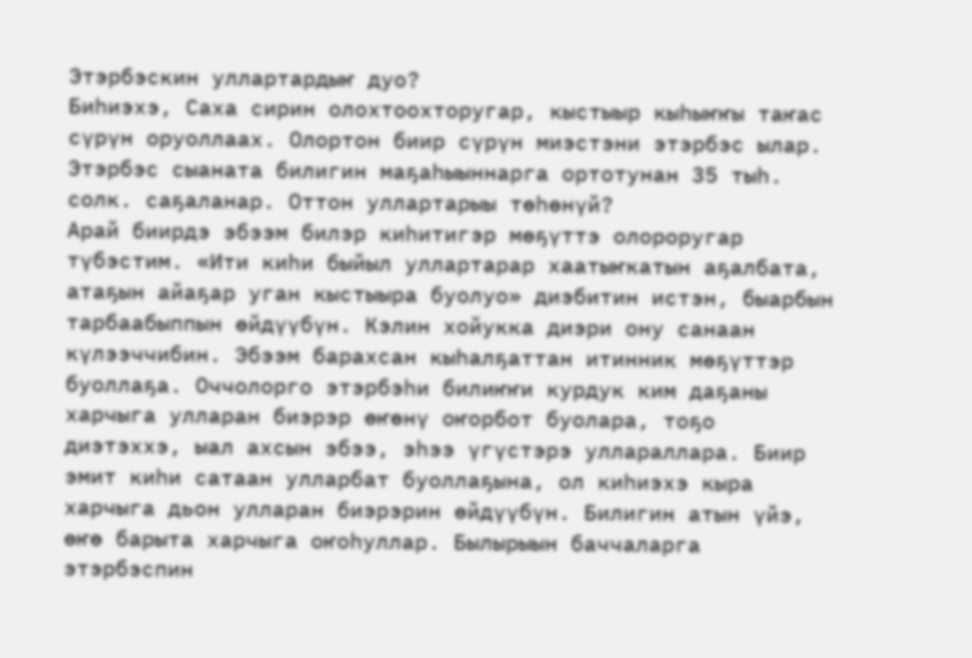Этэрбэскин уллартардыҥ дуо?
Биһиэхэ, Саха сирин олохтоохторугар, кыстыыр кыһыҥҥы таҥас сүрүн оруоллаах. Олортон биир сүрүн миэстэни этэрбэс ылар. Этэрбэс сыаната билигин маҕаһыыннарга ортотунан 35 тыһ. солк. саҕаланар. Оттон уллартарыы төһөнүй?
Арай биирдэ эбээм билэр киһитигэр мөҕүттэ олороругар түбэстим. «Ити киһи быйыл уллартарар хаатыҥкатын аҕалбата, атаҕын айаҕар уган кыстыыра буолуо» диэбитин истэн, быарбын тарбаабыппын өйдүүбүн. Кэлин хойукка диэри ону санаан күлээччибин. Эбээм барахсан кыһалҕаттан итинник мөҕүттэр буоллаҕа. Оччолорго этэрбэһи билиҥҥи курдук ким даҕаны харчыга улларан биэрэр өҥөнү оҥорбот буолара, тоҕо диэтэххэ, ыал ахсын эбээ, эһээ үгүстэрэ уллараллара. Биир эмит киһи сатаан улларбат буоллаҕына, ол киһиэхэ кыра харчыга дьон улларан биэрэрин өйдүүбүн. Билигин атын үйэ, өҥө барыта харчыга оҥоһуллар. Былырыын баччаларга этэрбэспин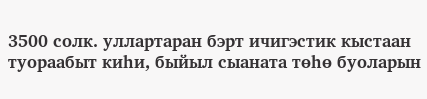3500 солк. уллартаран бэрт ичигэстик кыстаан туораабыт киһи, быйыл сыаната төһө буоларын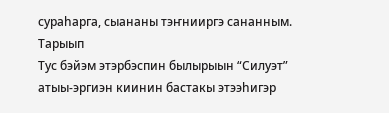сураһарга, сыананы тэҥнииргэ сананным.
Тарыып
Тус бэйэм этэрбэспин былырыын “Силуэт” атыы-эргиэн киинин бастакы этээһигэр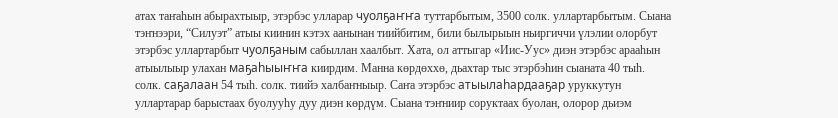атах таҥаһын абырахтыыр, этэрбэс улларар чуолҕаҥҥа туттарбытым, 3500 солк. уллартарбытым. Сыана тэҥнээри, “Силуэт” атыы киинин кэтэх аанынан тиийбитим, били былырыын ньиргиччи үлэлии олорбут этэрбэс уллартарбыт чуолҕаным сабыллан хаалбыт. Хата, ол аттыгар «Иис-Уус» диэн этэрбэс арааһын атыылыыр улахан маҕаһыыҥҥа киирдим. Манна көрдөххө, дьахтар тыс этэрбэһин сыаната 40 тыһ. солк. саҕалаан 54 тыһ. солк. тиийэ халбаҥныыр. Саҥа этэрбэс атыылаһардааҕар уруккутун уллартарар барыстаах буолууһу дуу диэн көрдүм. Сыана тэҥниир соруктаах буолан, олорор дьиэм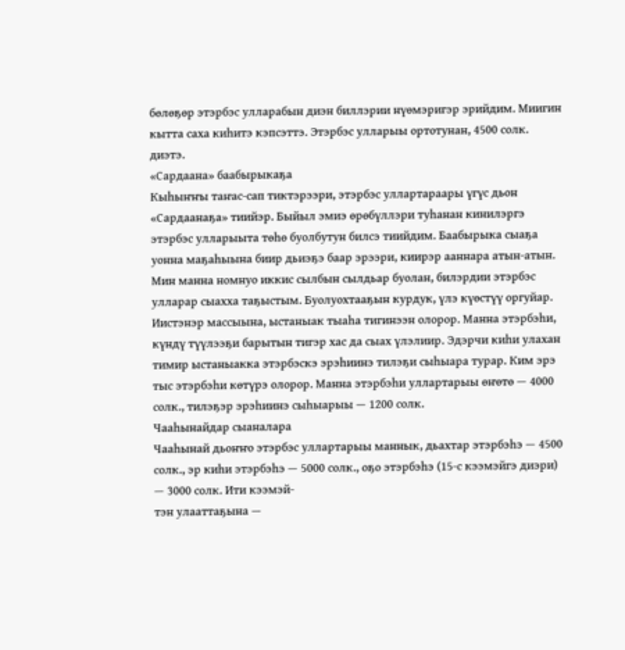бөлөҕөр этэрбэс улларабын диэн биллэрии нүөмэригэр эрийдим. Миигин кытта саха киһитэ кэпсэттэ. Этэрбэс улларыы ортотунан, 4500 солк. диэтэ.
«Сардаана» баабырыкаҕа
Кыһыҥҥы таҥас-сап тиктэрээри, этэрбэс уллартараары үгүс дьон «Сардаанаҕа» тиийэр. Быйыл эмиэ өрөбүллэри туһанан кинилэргэ этэрбэс улларыыта төһө буолбутун билсэ тиийдим. Баабырыка сыаҕа уонна маҕаһыына биир дьиэҕэ баар эрээри, киирэр ааннара атын-атын. Мин манна номнуо иккис сылбын сылдьар буолан, билэрдии этэрбэс улларар сыахха таҕыстым. Буолуохтааҕын курдук, үлэ күөстүү оргуйар. Иистэнэр массыына, ыстаныак тыаһа тигинээн олорор. Манна этэрбэһи, күндү түүлээҕи барытын тигэр хас да сыах үлэлиир. Эдэрчи киһи улахан тимир ыстаныакка этэрбэскэ эрэһиинэ тилэҕи сыһыара турар. Ким эрэ тыс этэрбэһи көтүрэ олорор. Манна этэрбэһи уллартарыы өҥөтө — 4000 солк., тилэҕэр эрэһиинэ сыһыарыы — 1200 солк.
Чааһынайдар сыаналара
Чааһынай дьоҥҥо этэрбэс уллартарыы маннык, дьахтар этэрбэһэ — 4500 солк., эр киһи этэрбэһэ — 5000 солк., оҕо этэрбэһэ (15‑с кээмэйгэ диэри) — 3000 солк. Ити кээмэй-
тэн улааттаҕына —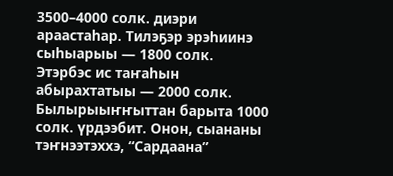3500–4000 солк. диэри араастаһар. Тилэҕэр эрэһиинэ сыһыарыы — 1800 солк. Этэрбэс ис таҥаһын абырахтатыы — 2000 солк. Былырыыҥҥыттан барыта 1000 солк. үрдээбит. Онон, сыананы тэҥнээтэххэ, “Сардаана”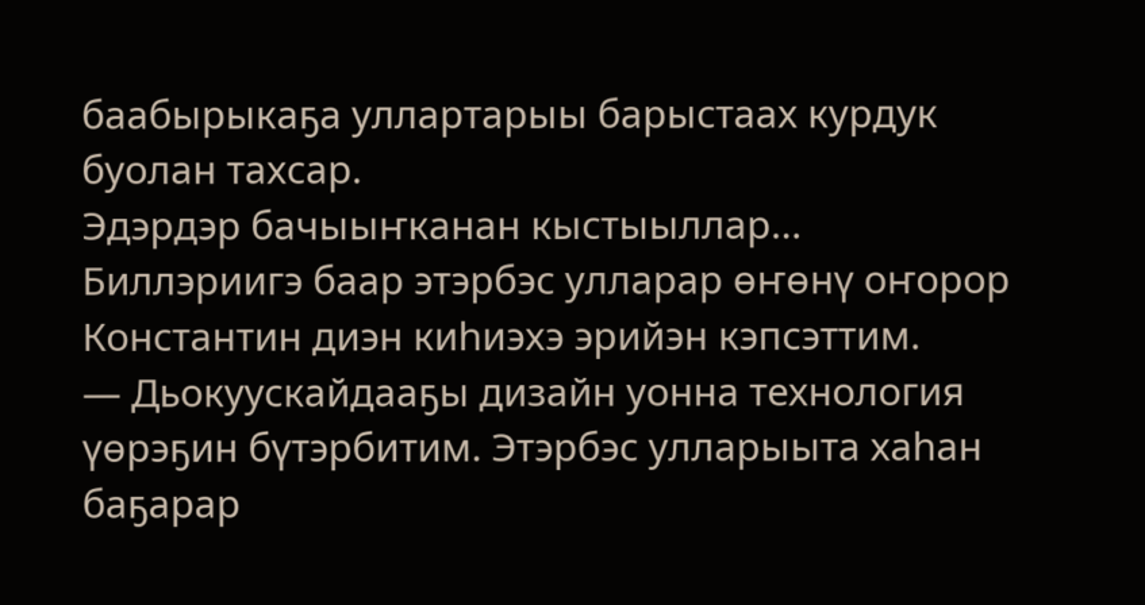баабырыкаҕа уллартарыы барыстаах курдук буолан тахсар.
Эдэрдэр бачыыҥканан кыстыыллар…
Биллэриигэ баар этэрбэс улларар өҥөнү оҥорор Константин диэн киһиэхэ эрийэн кэпсэттим.
— Дьокуускайдааҕы дизайн уонна технология үөрэҕин бүтэрбитим. Этэрбэс улларыыта хаһан баҕарар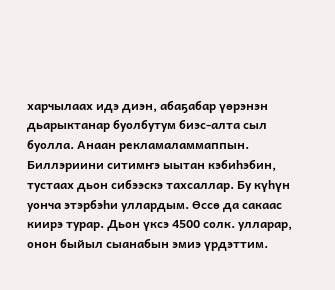харчылаах идэ диэн, абаҕабар үөрэнэн дьарыктанар буолбутум биэс-алта сыл буолла. Анаан рекламаламмаппын. Биллэриини ситимҥэ ыытан кэбиһэбин, тустаах дьон сибээскэ тахсаллар. Бу күһүн уонча этэрбэһи уллардым. Өссө да сакаас
киирэ турар. Дьон үксэ 4500 солк. улларар, онон быйыл сыанабын эмиэ үрдэттим.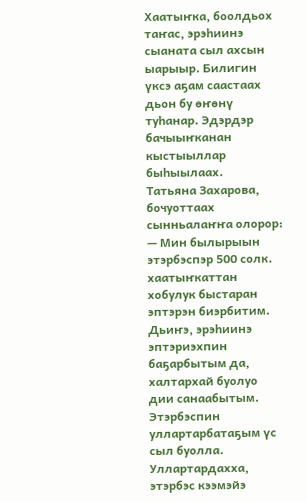Хаатыҥка, боолдьох таҥас, эрэһиинэ сыаната сыл ахсын ыарыыр. Билигин үксэ аҕам саастаах дьон бу өҥөнү туһанар. Эдэрдэр бачыыҥканан кыстыыллар быһыылаах.
Татьяна Захарова, бочуоттаах сынньалаҥҥа олорор:
— Мин былырыын этэрбэспэр 500 солк. хаатыҥкаттан хобулук быстаран эптэрэн биэрбитим. Дьиҥэ, эрэһиинэ эптэриэхпин баҕарбытым да, халтархай буолуо дии санаабытым. Этэрбэспин уллартарбатаҕым үс сыл буолла. Уллартардахха, этэрбэс кээмэйэ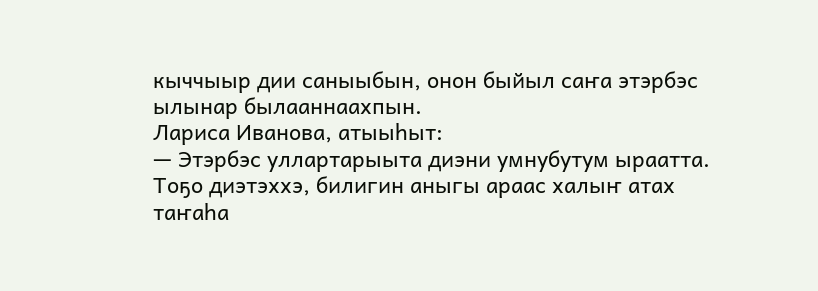кыччыыр дии саныыбын, онон быйыл саҥа этэрбэс ылынар былааннаахпын.
Лариса Иванова, атыыһыт:
— Этэрбэс уллартарыыта диэни умнубутум ыраатта. Тоҕо диэтэххэ, билигин аныгы араас халыҥ атах таҥаһа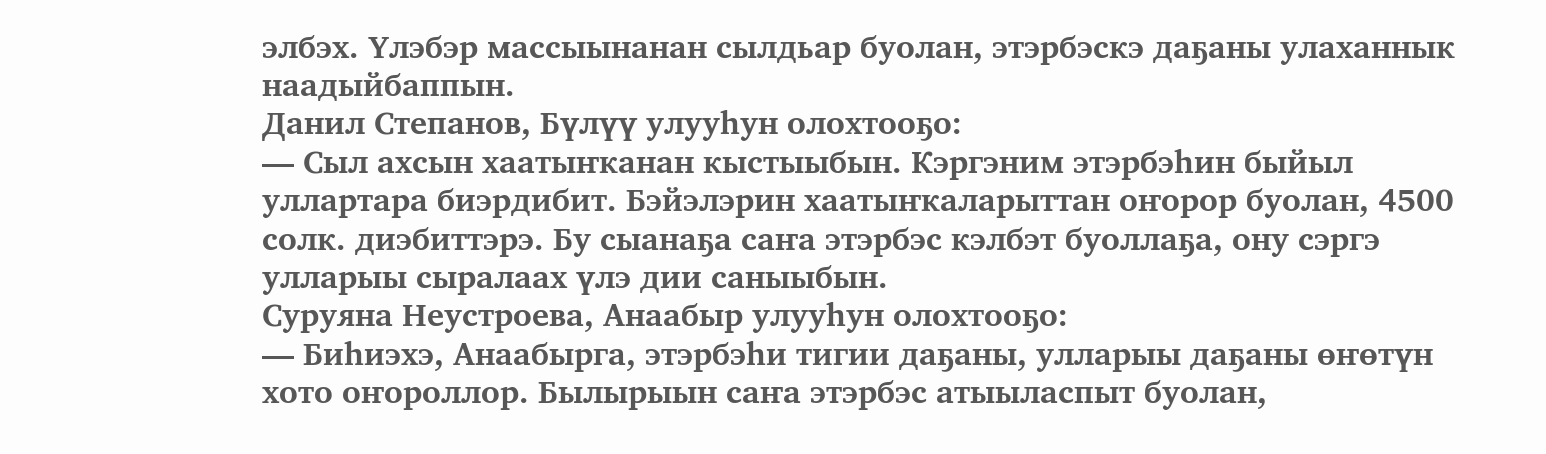элбэх. Үлэбэр массыынанан сылдьар буолан, этэрбэскэ даҕаны улаханнык наадыйбаппын.
Данил Степанов, Бүлүү улууһун олохтооҕо:
— Сыл ахсын хаатыҥканан кыстыыбын. Кэргэним этэрбэһин быйыл уллартара биэрдибит. Бэйэлэрин хаатыҥкаларыттан оҥорор буолан, 4500 солк. диэбиттэрэ. Бу сыанаҕа саҥа этэрбэс кэлбэт буоллаҕа, ону сэргэ улларыы сыралаах үлэ дии саныыбын.
Суруяна Неустроева, Анаабыр улууһун олохтооҕо:
— Биһиэхэ, Анаабырга, этэрбэһи тигии даҕаны, улларыы даҕаны өҥөтүн хото оҥороллор. Былырыын саҥа этэрбэс атыыласпыт буолан,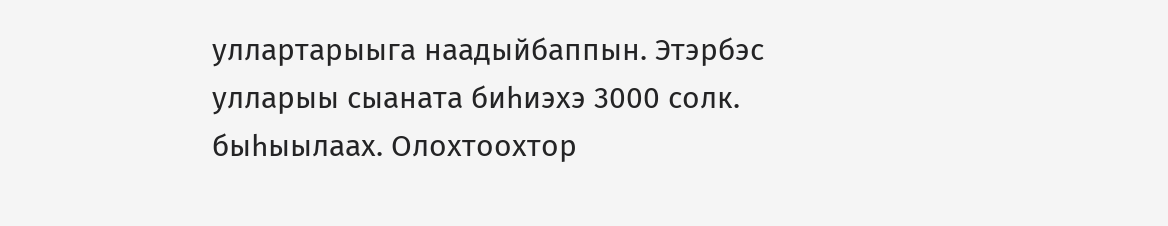уллартарыыга наадыйбаппын. Этэрбэс улларыы сыаната биһиэхэ 3000 солк. быһыылаах. Олохтоохтор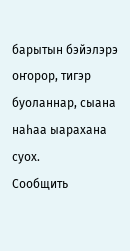барытын бэйэлэрэ оҥорор, тигэр буоланнар, сыана наһаа ыарахана суох.
Сообщить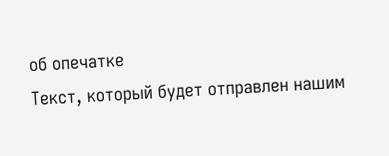об опечатке
Текст, который будет отправлен нашим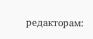редакторам: